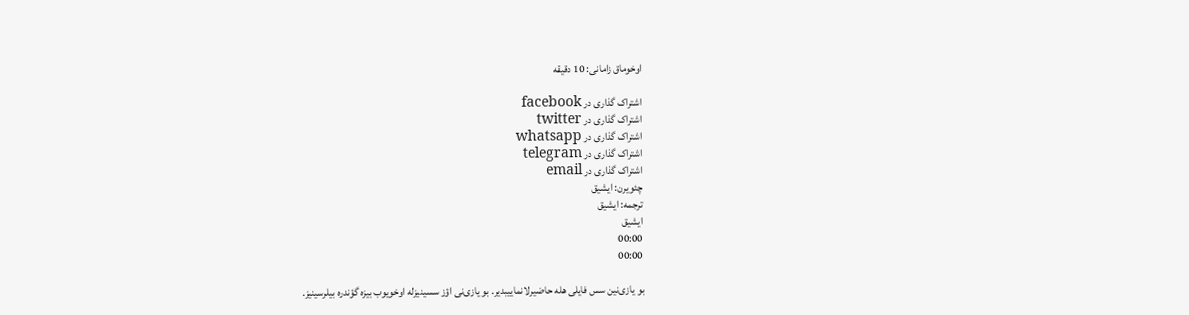اوخوماق زامانی: 10 دقیقه

اشتراک گذاری در facebook
اشتراک گذاری در twitter
اشتراک گذاری در whatsapp
اشتراک گذاری در telegram
اشتراک گذاری در email
چئویرن: ایشیق
ترجمه: ایشیق
ایشیق
00:00
00:00

بو یازی‌نین سس فایلی هله حاضیرلانماییبدیر. بو یازی‌نی اؤز سسینیزله اوخویوب بیزه گؤندره بیلرسینیز.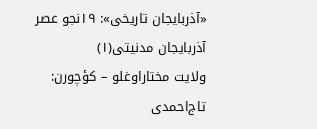«آذربایجان تاریخی»: ۱۹نجو عصر آذربایجان مدنیتی(۱)
ولایت مختاراوغلو – کؤچورن: تاج‌احمدی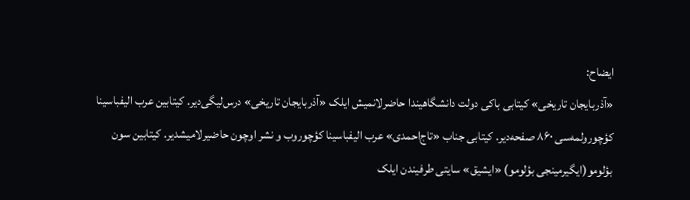ایضاح:
«آذربایجان تاریخی» کیتابی باکی دولت دانشگاهیندا حاضرلانمیش ایلک «آذربایجان تاریخی» درس‌لیگی‌دیر. کیتابین عرب الیفباسینا کؤچورولمه‌سی ۸۶۰ صفحه‌دیر. کیتابی جناب «تاج‌احمدی» عرب الیفباسینا کؤچوروب و نشر اوچون حاضیرلامیشدیر. کیتابین سون بؤلومو(ایگیرمینجی بؤلومو) «ایشیق» سایتی طرفیندن ایلک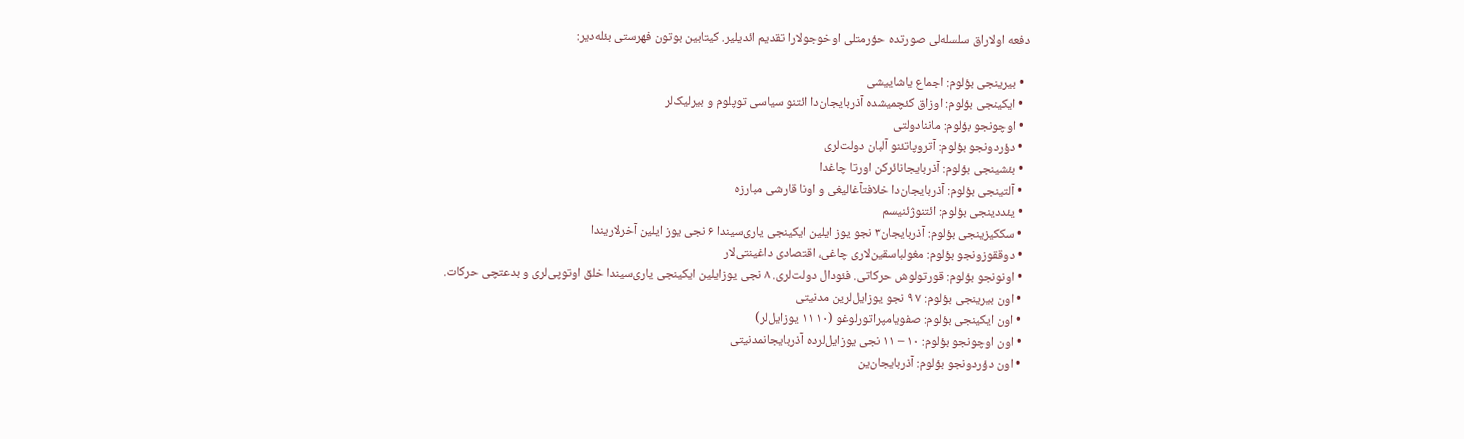دفعه اولاراق سلسله‌لی صورتده حؤرمتلی اوخوجولارا تقدیم ائدیلیر. کیتابین بوتون فهرستی بئله‌دیر:

  • بیرینجی بؤلوم: اجماع یاشاییشی
  • ایکینجی بؤلوم: اوزاق کئچمیشده آذربایجان‌دا ائتنو سیاسی توپلوم و بیرلیک‌لر
  • اوچونجو بؤلوم: ماننادولتی
  • دؤردونجو بؤلوم: آتروپاتئنو آلبان دولت‌لری
  • بئشینجی بؤلوم: آذربایجانائرکن اورتا چاغدا
  • آلتینجی بؤلوم: آذربایجان‌دا خلافتآغالیغی و اونا قارشی مبارزه
  • یئددینجی بؤلوم: ائتنوژئنیسم
  • سککیزینجی بؤلوم: آذربایجان۳ نجو یوز ایلین ایکینجی یاری‌سیندا ۶ نجی یوز ایلین آخرلاریندا
  • دوققوزونجو بؤلوم: مغولباسقین‌لاری چاغی، اقتصادی داغینتی‌لار
  • اونونجو بؤلوم: قورتولوش حرکاتی. فئودال دولت‌لری. ۸ نجی یوزایلین ایکینجی یاری‌سیندا خلق اوتوپی‌لری و بدعتچی حرکات.
  • اون بیرینجی بؤلوم: ۷ ۹ نجو یوزایل‌لرین مدنیتی
  • اون ایکینجی بؤلوم: صفویامپراتورلوغو (۱۰ ۱۱ یوزایل‌لر)
  • اون اوچونجو بؤلوم: ۱۰ – ۱۱ نجی یوزایل‌لرده آذربایجانمدنیتی
  • اون دؤردونجو بؤلوم: آذربایجان‌ین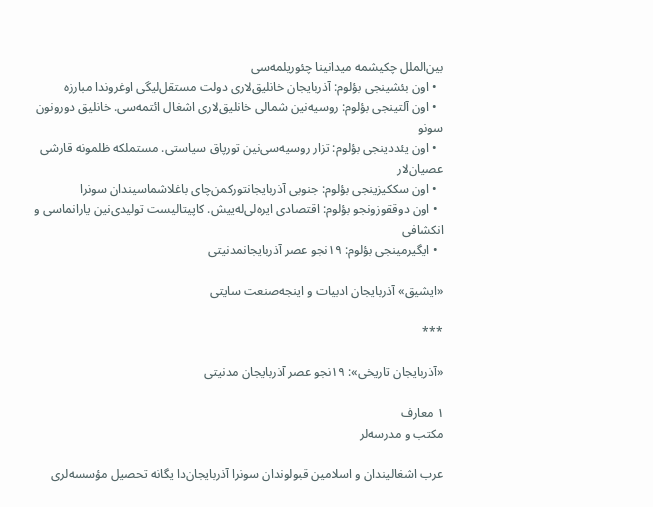بین‌الملل چکیشمه میدانینا چئوریلمه‌سی
  • اون بئشینجی بؤلوم: آذربایجان‌ خانلیق‌لاری دولت مستقل‌لیگی اوغروندا مبارزه
  • اون آلتینجی بؤلوم: روسیه‌نین شمالی خانلیق‌لاری اشغال ائتمه‌سی. خانلیق دورونون سونو
  • اون یئددینجی بؤلوم: تزار روسیه‌سی‌نین تورپاق سیاستی. مستملکه ظلمونه قارشی عصیان‌لار
  • اون سککیزینجی بؤلوم: جنوبی آذربایجانتورکمن‌چای باغلاشماسیندان سونرا
  • اون دوققوزونجو بؤلوم: اقتصادی ایره‌لی‌له‌ییش. کاپیتالیست تولیدی‌نین یارانماسی و انکشافی
  • ایگیرمینجی بؤلوم: ۱۹نجو عصر آذربایجانمدنیتی

«ایشیق» آذربایجان ادبیات و اینجه‌صنعت سایتی

***

«آذربایجان تاریخی»: ۱۹نجو عصر آذربایجان مدنیتی

۱ معارف
مکتب و مدرسه‌لر

عرب اشغالیندان و اسلامین قبولوندان سونرا آذربایجان‌دا یگانه تحصیل مؤسسه‌لری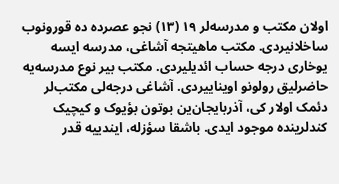اولان مکتب و مدرسه‌لر ۱۹ (۱۳) نجو عصرده ده قورونوب ساخلانیردی. مکتب ماهیتجه آشاغی، مدرسه ایسه یوخاری درجه حساب ائدیلیردی. مکتب بیر نوع مدرسه‌یه حاضرلیق رولونو اویناییردی. آشاغی درجه‌لی مکتب‌لر دئمک اولار کی، آذربایجان‌ین بوتون بؤیوک و کیچیک کندلرینده موجود ایدی. باشقا سؤزله، ایندییه قدر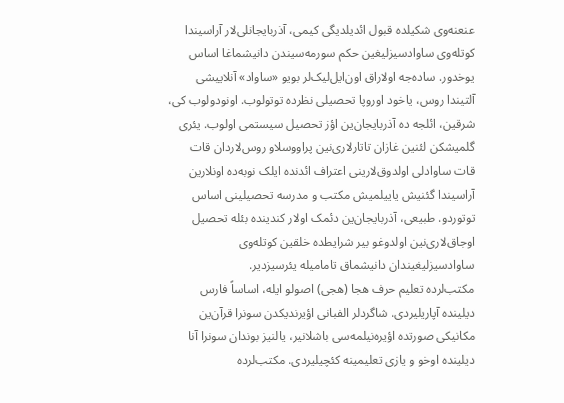عنعنه‌وی شکیلده قبول ائدیلدیگی کیمی، آذربایجانلی‌لار آراسیندا کوتله‌وی ساوادسیزلیغین حکم سورمه‌سیندن دانیشماغا اساس یوخدور. ساده‌جه اولاراق اون‌ایل‌لیک‌لر بویو «ساواد» آنلاییشی آلتیندا روس، یاخود اوروپا تحصیلی نظرده توتولوب. اونودولوب کی، شرقین، ائلجه ده آذربایجان‌ین اؤز تحصیل سیستمی اولوب. یئری گلمیشکن لئنین غازان تاتارلاری‌نین پراووسلاو روس‌لاردان قات قات ساوادلی اولدوق‌لارینی اعتراف ائدنده ایلک نوبه‌ده اونلارین آراسیندا گئنیش یاییلمیش مکتب و مدرسه تحصیلینی اساس توتوردو. طبیعی، آذربایجان‌ین دئمک اولار کندینده بئله تحصیل اوجاق‌لاری‌نین اولدوغو بیر شرایطده خلقین کوتله‌وی ساوادسیزلیغیندان دانیشماق تامامیله یئرسیزدیر.
مکتب‌لرده تعلیم حرف هجا (هجی) اصولو ایله، اساساً فارس دیلینده آپاریلیردی. شاگردلر الفبانی اؤیرندیکدن سونرا قرآن‌ین مکانیکی صورتده اؤیره‌نیلمه‌سی باشلانیر، یالنیز بوندان سونرا آنا دیلینده اوخو و یازی تعلیمینه کئچیلیردی. مکتب‌لرده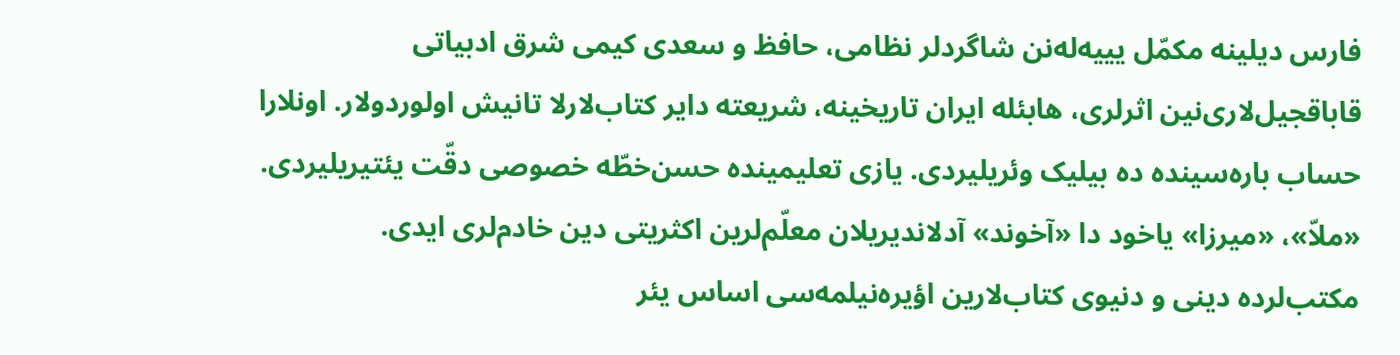فارس دیلینه مکمّل یییه‌له‌نن شاگردلر نظامی، حافظ و سعدی کیمی شرق ادبیاتی قاباقجیل‌لاری‌نین اثرلری، هابئله ایران تاریخینه، شریعته دایر کتاب‌لارلا تانیش اولوردولار. اونلارا حساب باره‌سینده ده بیلیک وئریلیردی. یازی تعلیمینده حسن‌خطّه خصوصی دقّت یئتیریلیردی. «ملاّ»، «میرزا» یاخود دا «آخوند» آدلاندیریلان معلّم‌لرین اکثریتی دین خادم‌لری ایدی. مکتب‌لرده دینی و دنیوی کتاب‌لارین اؤیره‌نیلمه‌سی اساس یئر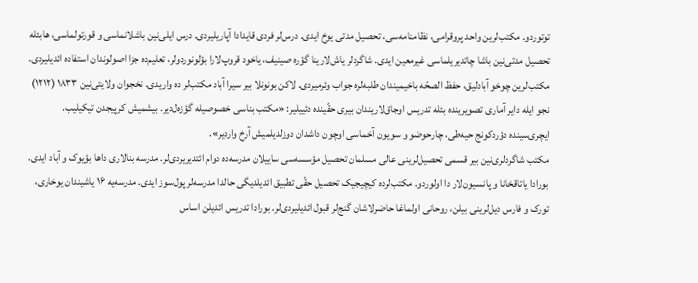توتوردو. مکتب‌لرین واحد پروقرامی، نظامنامه‌سی، تحصیل مدتی یوخ ایدی. درس‌لر فردی قایدادا آپاریلیردی. درس ایلی‌نین باشلانماسی و قورتولماسی، هابئله تحصیل مدتی‌نین باشا چاتدیریلماسی غیرمعین ایدی. شاگردلر یاش‌لارینا گؤره صینیف، یاخود قروپ‌لارا بؤلونوردولر، تعلیم‌ده جزا اصولوندان استفاده ائدیلیردی.
مکتب‌لرین چوخو آبادلیق، حفظ الصحّه باخیمیندان طلبه‌لره جواب وئرمیردی. لاکن بونونلا بیر سیرا آباد مکتب‌لر ده واریدی. نخجوان ولایتی‌نین ۱۸۳۳ (۱۲۱۲) نجو ایله دایر آماری تصویرینده بئله تدریس اوجاق‌لاریندان بیری حقّینده دئییلیر: «مکتب بناسی خصوصیله گؤزه‌ل‌دیر. بیشمیش کرپیجدن تیکیلیب. ایچری‌سینده دؤردکونج حیه‌طی، چارحوضو و سویون آخماسی اوچون داشدان دوزلدیلمیش آرخ واردیر».
مکتب شاگردلری‌نین بیر قسمی تحصیل‌لرینی عالی مسلمان تحصیل مؤسسه‌سی ساییلان مدرسه‌ده دوام ائتدیریردی‌لر. مدرسه بنالاری داها بؤیوک و آباد ایدی. بورادا یاتاقخانا و پانسیون‌لار دا اولوردو. مکتب‌لرده کیچیجیک تحصیل حقّی تطبیق ائدیلدیگی حالدا مدرسه‌لر پول‌سوز ایدی. مدرسه‌یه ۱۶ یاشیندان یوخاری، تورک و فارس دیل‌لرینی بیلن، روحانی اولماغا حاضرلاشان گنج‌لر قبول ائدیلیردی‌لر. بورادا تدریس ائدیلن اساس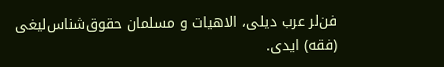فن‌لر عرب دیلی، الاهیات و مسلمان حقوق‌شناس‌لیغی (فقه) ایدی.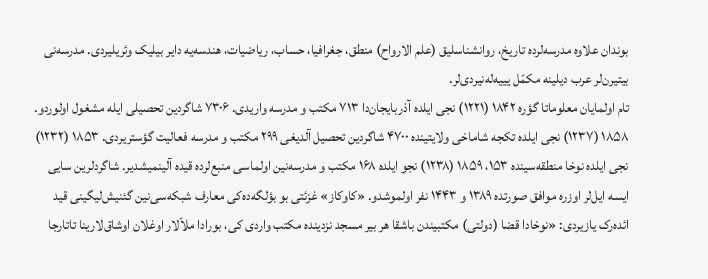بوندان علاوه مدرسه‌لرده تاریخ، روانشناسلیق (علم الارواح) منطق، جغرافیا، حساب، ریاضیات، هندسه‌یه دایر بیلیک وئریلیردی. مدرسه‌نی بیتیرن‌لر عرب دیلینه مکمّل یییه‌له‌نیردی‌لر.
تام اولمایان معلوماتا گؤره ۱۸۴۲ (۱۲۲۱) نجی ایلده آذربایجان‌دا ۷۱۳ مکتب و مدرسه واریدی. ۷۳۰۶ شاگردین تحصیلی ایله مشغول اولوردو. ۱۸۵۸ (۱۲۳۷) نجی ایلده تکجه شاماخی ولایتینده ۴۷۰۰ شاگردین تحصیل آلدیغی ۲۹۹ مکتب و مدرسه فعالیت گؤستریردی. ۱۸۵۳ (۱۲۳۲) نجی ایلده نوخا منطقه‌سینده ۱۵۳، ۱۸۵۹ (۱۲۳۸) نجو ایلده ۱۶۸ مکتب و مدرسه‌نین اولماسی منبع‌لرده قیده آلینمیشدیر. شاگردلرین سایی ایسه ایل‌لر اوزره موافق صورتده ۱۳۸۹ و ۱۴۴۳ نفر اولموشدو. «کاوکاز» غزئتی بو بؤلگه‌ده‌کی معارف شبکه‌سی‌نین گئنیش‌لیگینی قید ائده‌رک یازیردی: «نوخادا قضا (دولتی) مکتبیندن باشقا هر بیر مسجد نزدینده مکتب واردی کی، بورادا ملاّلار اوغلان اوشاق‌لارینا تاتارجا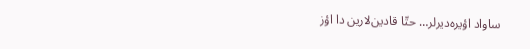ساواد اؤیره‌دیرلر… حتّا قادین‌لارین دا اؤز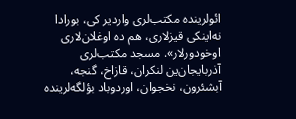ائولرینده مکتب‌لری واردیر کی، بورادا نه‌اینکی قیزلاری، هم ده اوغلان‌لاری اوخودورلار». مسجد مکتب‌لری آذربایجان‌ین لنکران، قازاخ، گنجه، آبشئرون، نخجوان، اوردوباد بؤلگه‌لرینده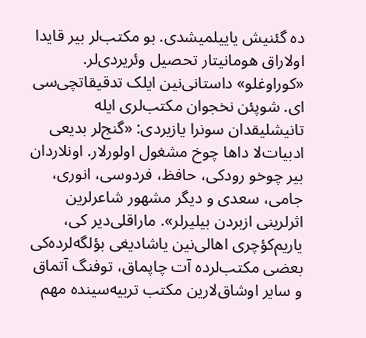ده گئنیش یاییلمیشدی. بو مکتب‌لر بیر قایدا اولاراق هومانیتار تحصیل وئریردی‌لر. «کوراوغلو» داستانی‌نین ایلک تدقیقاتچی‌سی ای. شوپئن نخجوان مکتب‌لری ایله تانیشلیقدان سونرا یازیردی: «گنج‌لر بدیعی ادبیات‌لا داها چوخ مشغول اولورلار. اونلاردان بیر چوخو رودکی، حافظ، فردوسی، انوری، جامی، سعدی و دیگر مشهور شاعرلرین اثرلرینی ازبردن بیلیرلر». ماراقلی‌دیر کی، یاریم‌کؤچری اهالی‌نین یاشادیغی بؤلگه‌لرده‌کی بعضی مکتب‌لرده آت چاپماق، توفنگ آتماق و سایر اوشاق‌لارین مکتب تربیه‌سینده مهم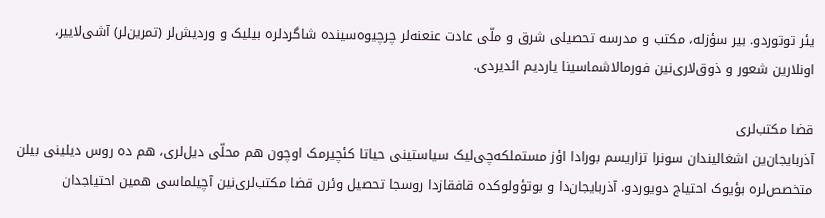یئر توتوردو. بیر سؤزله، مکتب و مدرسه تحصیلی شرق و ملّی عادت عنعنه‌لر چرچیوه‌سینده شاگردلره بیلیک و وردیش‌لر (تمرین‌لر) آشی‌لاییر، اونلارین شعور و ذوق‌لاری‌نین فورمالاشماسینا یاردیم ائدیردی.

قضا مکتب‌لری
آذربایجان‌ین اشغالیندان سونرا تزاریسم بورادا اؤز مستملکه‌چی‌لیک سیاستینی حیاتا کئچیرمک اوچون هم محلّی دیل‌لری، هم ده روس دیلینی بیلن متخصص‌لره بؤیوک احتیاج دویوردو. آذربایجان‌دا و بوتؤولوکده قافقازدا روسجا تحصیل وئرن قضا مکتب‌لری‌نین آچیلماسی همین احتیاجدان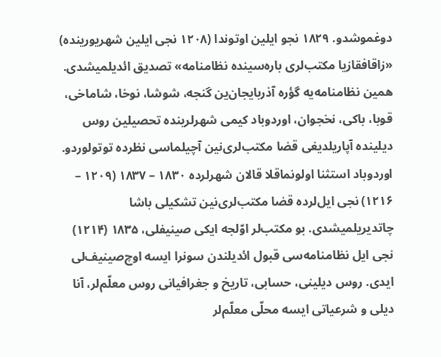دوغموشدو. ۱۸۲۹ نجو ایلین اوتوندا (۱۲۰۸ نجی ایلین شهریورینده) «زاقافقازیا مکتب‌لری باره‌سینده نظامنامه» تصدیق ائدیلمیشدی. همین نظامنامه‌یه گؤره آذربایجان‌ین گنجه، شوشا، نوخا، شاماخی، قوبا، باکی، نخجوان، اوردوباد کیمی شهرلرینده تحصیلین روس دیلینده آپاریلدیغی قضا مکتب‌لری‌نین آچیلماسی نظرده توتولوردو. اوردوباد استثنا اولونماقلا قالان شهرلرده ۱۸۳۰ – ۱۸۳۷ (۱۲۰۹ – ۱۲۱۶) نجی ایل‌لرده قضا مکتب‌لری‌نین تشکیلی باشا چاتدیریلمیشدی. بو مکتب‌لر اوّلجه ایکی صینیفلی، ۱۸۳۵ (۱۲۱۴) نجی ایل نظامنامه‌سی قبول ائدیلندن سونرا ایسه اوچ‌صینیف‌لی ایدی. روس دیلینی، حسابی، تاریخ و جغرافیانی روس معلّم‌لر، آنا دیلی و شرعیاتی ایسه محلّی معلّم‌لر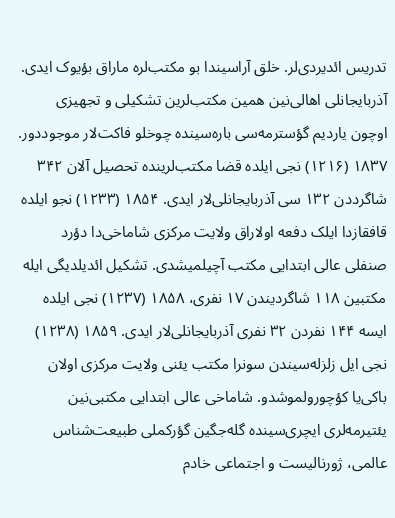تدریس ائدیردی‌لر. خلق آراسیندا بو مکتب‌لره ماراق بؤیوک ایدی. آذربایجانلی اهالی‌نین همین مکتب‌لرین تشکیلی و تجهیزی اوچون یاردیم گؤسترمه‌سی باره‌سینده چوخلو فاکت‌لار موجوددور. ۱۸۳۷ (۱۲۱۶) نجی ایلده قضا مکتب‌لرینده تحصیل آلان ۳۴۲ شاگرددن ۱۳۲ سی آذربایجانلی‌لار ایدی. ۱۸۵۴ (۱۲۳۳) نجو ایلده قافقازدا ایلک دفعه اولاراق ولایت مرکزی شاماخی‌دا دؤرد صنفلی عالی ابتدایی مکتب آچیلمیشدی. تشکیل ائدیلدیگی ایله مکتبین ۱۱۸ شاگردیندن ۱۷ نفری، ۱۸۵۸ (۱۲۳۷) نجی ایلده ایسه ۱۴۴ نفردن ۳۲ نفری آذربایجانلی‌لار ایدی. ۱۸۵۹ (۱۲۳۸) نجی ایل زلزله‌سیندن سونرا مکتب یئنی ولایت مرکزی اولان باکی‌یا کؤچورولموشدو. شاماخی عالی ابتدایی مکتبی‌نین یئتیرمه‌لری ایچری‌سینده گله‌جگین گؤرکملی طبیعت‌شناس عالمی، ژورنالیست و اجتماعی خادم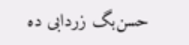حسن‌بگ زردابی ده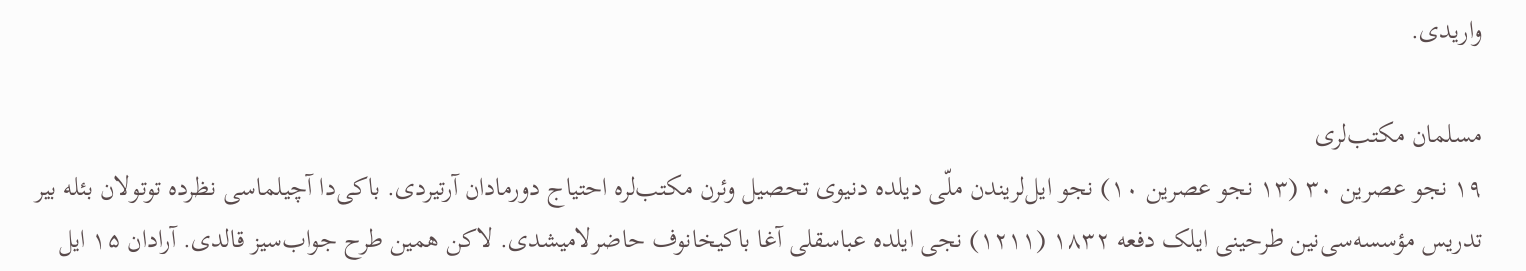واریدی.

مسلمان مکتب‌لری
۱۹ نجو عصرین ۳۰ (۱۳ نجو عصرین ۱۰) نجو ایل‌لریندن ملّی دیلده دنیوی تحصیل وئرن مکتب‌لره احتیاج دورمادان آرتیردی. باکی‌دا آچیلماسی نظرده توتولان بئله بیر تدریس مؤسسه‌سی‌نین طرحینی ایلک دفعه ۱۸۳۲ (۱۲۱۱) نجی ایلده عباسقلی آغا باکیخانوف حاضرلامیشدی. لاکن همین طرح جواب‌سیز قالدی. آرادان ۱۵ ایل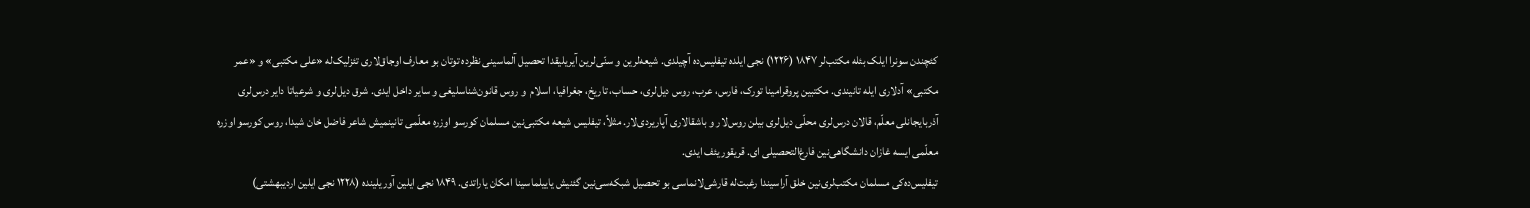کئچندن سونرا ایلک بئله مکتب‌لر ۱۸۴۷ (۱۲۲۶) نجی ایلده تیفلیس‌ده آچیلدی. شیعه‌لرین و سنّی‌لرین آیریلیقدا تحصیل آلماسینی نظرده توتان بو معارف اوجاق‌لاری تئزلیک‌له «علی مکتبی» و «عمر مکتبی» آدلاری ایله تانیندی. مکتبین پروقرامینا تورک، فارس، عرب، روس دیل‌لری، حساب، تاریخ، جغرافیا، اسلام  و روس قانون‌شناسلیغی و سایر داخل ایدی. شرق دیل‌لری و شرعیاتا دایر درس‌لری آذربایجانلی معلّم، قالان درس‌لری محلّی دیل‌لری بیلن روس‌لار و باشقالاری آپاریردی‌لار. مثلاً، تیفلیس شیعه مکتبی‌نین مسلمان کورسو اوزره معلّمی تانینمیش شاعر فاضل خان شیدا، روس کورسو اوزره معلّمی ایسه غازان دانشگاهی‌نین فارغ‌التحصیلی ای. قریقوریئف ایدی.
تیفلیس‌ده‌کی مسلمان مکتب‌لری‌نین خلق آراسیندا رغبت‌له قارشی‌لانماسی بو تحصیل شبکه‌سی‌نین گئنیش یاییلماسینا امکان یاراتدی. ۱۸۴۹ نجی ایلین آوریلینده (۱۲۲۸ نجی ایلین اردیبهشتی)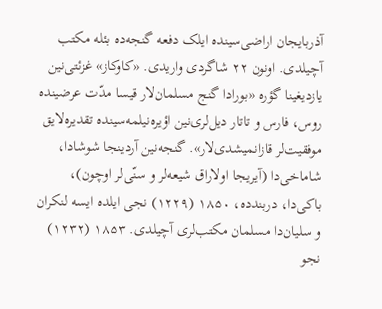آذربایجان اراضی‌سینده ایلک دفعه گنجه‌ده بئله مکتب آچیلدی. اونون ۲۲ شاگردی واریدی. «کاوکاز» غزئتی‌نین یازدیغینا گؤره «بورادا گنج مسلمان‌لار قیسا مدّت عرضینده روس، فارس و تاتار دیل‌لری‌نین اؤیره‌نیلمه‌سینده تقدیره‌لایق موفقیت‌لر قازانمیشدی‌لار». گنجه‌نین آردینجا شوشادا، شاماخی‌دا (آیریجا اولاراق شیعه‌لر و سنّی‌لر اوچون)، باکی‌دا، دربندده، ۱۸۵۰ (۱۲۲۹) نجی ایلده ایسه لنکران و سلیان‌دا مسلمان مکتب‌لری آچیلدی. ۱۸۵۳ (۱۲۳۲) نجو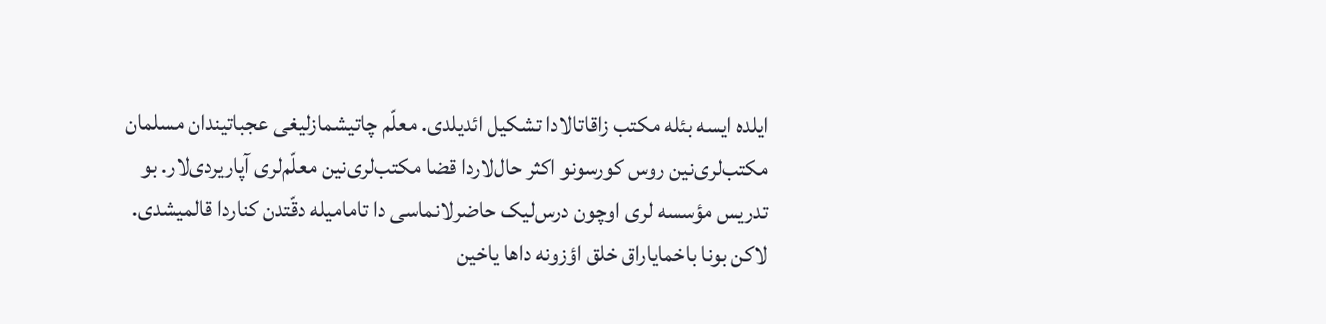ایلده ایسه بئله مکتب زاقاتالادا تشکیل ائدیلدی. معلّم چاتیشمازلیغی عجباتیندان مسلمان مکتب‌لری‌نین روس کورسونو اکثر حال‌لاردا قضا مکتب‌لری‌نین معلّم‌لری آپاریردی‌لار. بو تدریس مؤسسه لری اوچون درس‌لیک حاضرلانماسی دا تامامیله دقّتدن کناردا قالمیشدی. لاکن بونا باخمایاراق خلق اؤزونه داها یاخین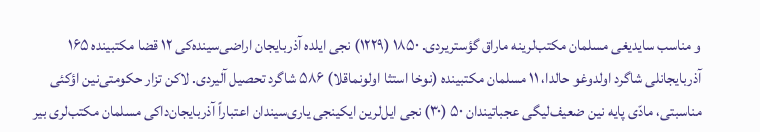و مناسب سایدیغی مسلمان مکتب‌لرینه ماراق گؤستریردی. ۱۸۵۰ (۱۲۲۹) نجی ایلده آذربایجان اراضی‌سینده‌کی ۱۲ قضا مکتبینده ۱۶۵ آذربایجانلی شاگرد اولدوغو حالدا، ۱۱ مسلمان مکتبینده (نوخا استثا اولونماقلا) ۵۸۶ شاگرد تحصیل آلیردی. لاکن تزار حکومتی‌نین اؤکئی مناسبتی، مادّی پایه نین ضعیف‌لیگی عجباتیندان ۵۰ (۳۰) نجی ایل‌لرین ایکینجی یاری‌سیندان اعتباراً آذربایجان‌داکی مسلمان مکتب‌لری بیر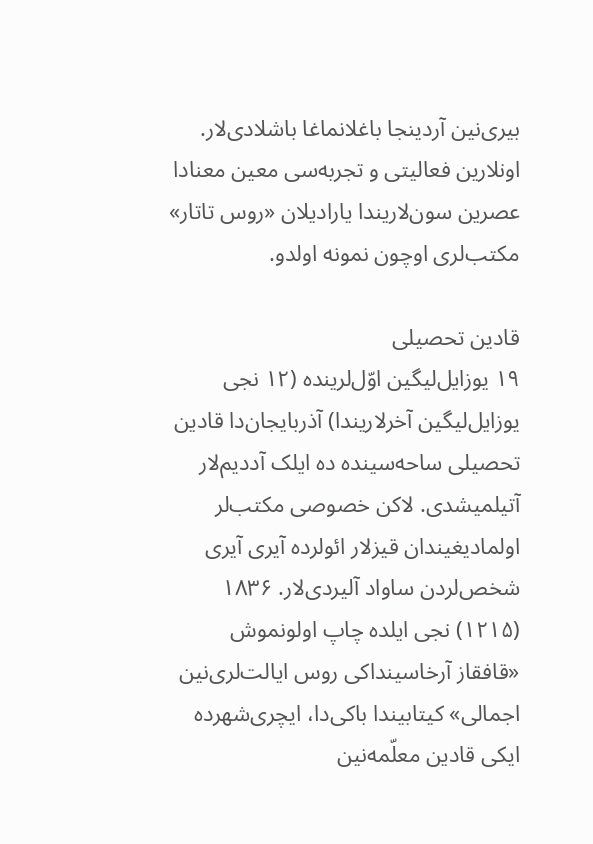بیری‌نین آردینجا باغلانماغا باشلادی‌لار. اونلارین فعالیتی و تجربه‌سی معین معنادا عصرین سون‌لاریندا یارادیلان «روس تاتار» مکتب‌لری اوچون نمونه اولدو.

قادین تحصیلی
۱۹ یوزایل‌لیگین اوّل‌لرینده (۱۲ نجی یوزایل‌لیگین آخرلاریندا) آذربایجان‌دا قادین تحصیلی ساحه‌سینده ده ایلک آددیم‌لار آتیلمیشدی. لاکن خصوصی مکتب‌لر اولمادیغیندان قیزلار ائولرده آیری آیری شخص‌لردن ساواد آلیردی‌لار. ۱۸۳۶ (۱۲۱۵) نجی ایلده چاپ اولونموش «قافقاز آرخاسینداکی روس ایالت‌لری‌نین اجمالی» کیتابیندا باکی‌دا، ایچری‌شهرده ایکی قادین معلّمه‌نین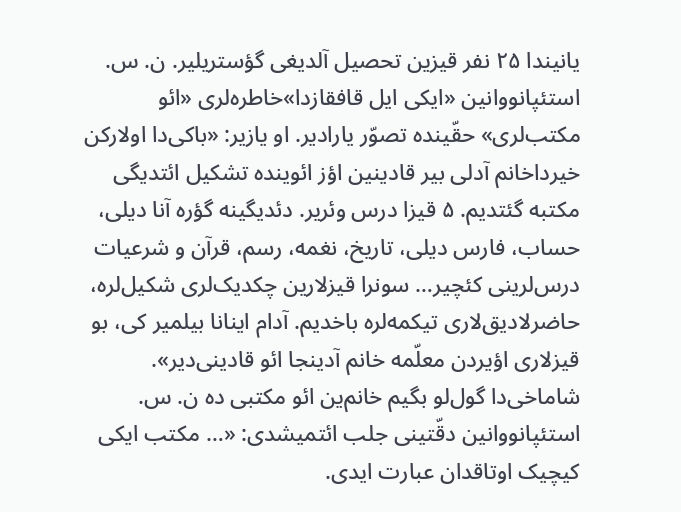یانیندا ۲۵ نفر قیزین تحصیل آلدیغی گؤستریلیر. ن. س. استئپانووانین «ایکی ایل قافقازدا»خاطره‌لری «ائو مکتب‌لری» حقّینده تصوّر یارادیر. او یازیر: «باکی‌دا اولارکن خیرداخانم آدلی بیر قادینین اؤز ائوینده تشکیل ائتدیگی مکتبه گئتدیم. ۵ قیزا درس وئریر. دئدیگینه گؤره آنا دیلی، حساب، فارس دیلی، تاریخ، نغمه، رسم، قرآن و شرعیات درس‌لرینی کئچیر… سونرا قیزلارین چکدیک‌لری شکیل‌لره، حاضرلادیق‌لاری تیکمه‌لره باخدیم. آدام اینانا بیلمیر کی، بو قیزلاری اؤیردن معلّمه خانم آدینجا ائو قادینی‌دیر». شاماخی‌دا گول‌لو بگیم خانم‌ین ائو مکتبی ده ن. س. استئپانووانین دقّتینی جلب ائتمیشدی: «… مکتب ایکی کیچیک اوتاقدان عبارت ایدی.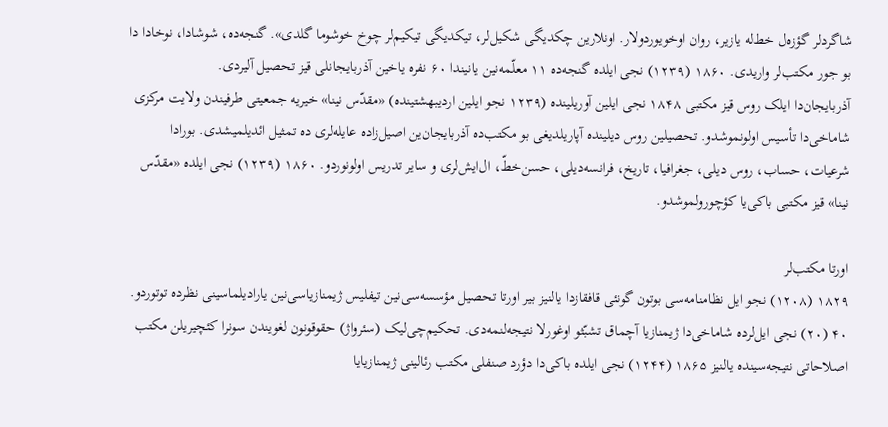شاگردلر گؤزه‌ل خط‌له یازیر، روان اوخویوردولار. اونلارین چکدیگی شکیل‌لر، تیکدیگی تیکیم‌لر چوخ خوشوما گلدی». گنجه‌ده، شوشادا، نوخادا دا بو جور مکتب‌لر واریدی. ۱۸۶۰ (۱۲۳۹) نجی ایلده گنجه‌ده ۱۱ معلّمه‌نین یانیندا ۶۰ نفره یاخین آذربایجانلی قیز تحصیل آلیردی.
آذربایجان‌دا ایلک روس قیز مکتبی ۱۸۴۸ نجی ایلین آوریلینده (۱۲۳۹ نجو ایلین اردیبهشتینده) «مقدّس نینا» خیریه جمعیتی طرفیندن ولایت مرکزی شاماخی‌دا تأسیس اولونموشدو. تحصیلین روس دیلینده آپاریلدیغی بو مکتب‌ده آذربایجان‌ین اصیل‌زاده عایله‌لری ده تمثیل ائدیلمیشدی. بورادا شرعیات، حساب، روس دیلی، جغرافیا، تاریخ، فرانسه‌دیلی، حسن‌خطّ، ال‌ایش‌لری و سایر تدریس اولونوردو. ۱۸۶۰ (۱۲۳۹) نجی ایلده «مقدّس نینا» قیز مکتبی باکی‌یا کؤچورولموشدو.

اورتا مکتب‌لر
۱۸۲۹ (۱۲۰۸) نجو ایل نظامنامه‌سی بوتون گونئی قافقازدا یالنیز بیر اورتا تحصیل مؤسسه‌سی‌نین تیفلیس ژیمنازیاسی‌نین یارادیلماسینی نظرده توتوردو. ۴۰ (۲۰) نجی ایل‌لرده شاماخی‌دا ژیمنازیا آچماق تشبّثو اوغورلا نتیجه‌لنمه‌دی. تحکیم‌چی‌لیک (سئرواژ) حقوقونون لغویندن سونرا کئچیریلن مکتب اصلاحاتی نتیجه‌سینده یالنیز ۱۸۶۵ (۱۲۴۴) نجی ایلده باکی‌دا دؤرد صنفلی مکتب رئالینی ژیمنازیایا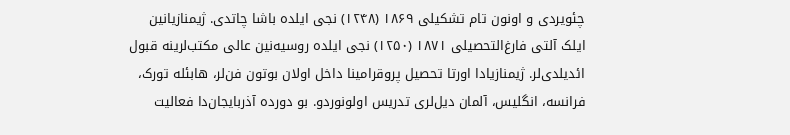چئویردی و اونون تام تشکیلی ۱۸۶۹ (۱۲۴۸) نجی ایلده باشا چاتدی. ژیمنازیانین ایلک آلتی فارغ‌التحصیلی ۱۸۷۱ (۱۲۵۰) نجی ایلده روسیه‌نین عالی مکتب‌لرینه قبول ائدیلدی‌لر. ژیمنازیادا اورتا تحصیل پروقرامینا داخل اولان بوتون فن‌لر، هابئله تورک، فرانسه، انگلیس، آلمان دیل‌لری تدریس اولونوردو. بو دورده آذربایجان‌دا فعالیت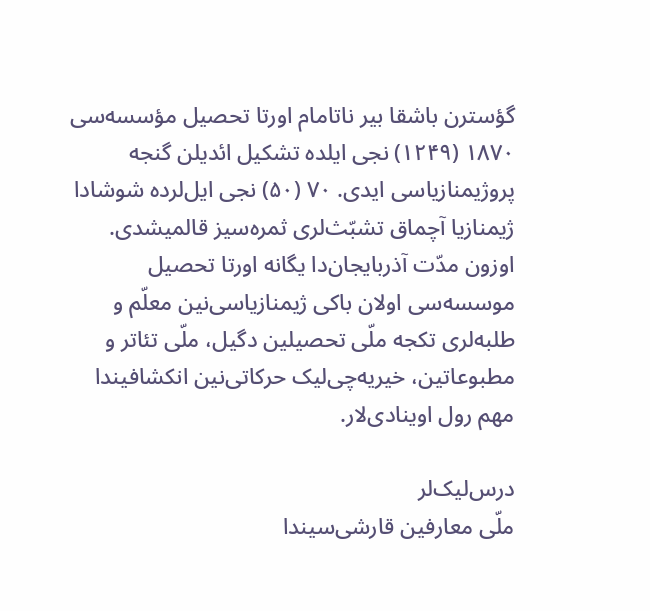گؤسترن باشقا بیر ناتامام اورتا تحصیل مؤسسه‌سی ۱۸۷۰ (۱۲۴۹) نجی ایلده تشکیل ائدیلن گنجه پروژیمنازیاسی ایدی. ۷۰ (۵۰) نجی ایل‌لرده شوشادا ژیمنازیا آچماق تشبّث‌لری ثمره‌سیز قالمیشدی. اوزون مدّت آذربایجان‌دا یگانه اورتا تحصیل موسسه‌سی اولان باکی ژیمنازیاسی‌نین معلّم و طلبه‌لری تکجه ملّی تحصیلین دگیل، ملّی تئاتر و مطبوعاتین، خیریه‌چی‌لیک حرکاتی‌نین انکشافیندا مهم رول اوینادی‌لار.

درس‌لیک‌لر
ملّی معارفین قارشی‌سیندا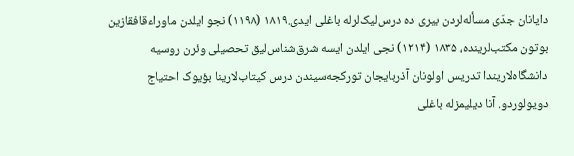دایانان جدّی مسأله‌لردن بیری ده درس‌لیک‌لرله باغلی ایدی.۱۸۱۹ (۱۱۹۸) نجو ایلدن ماوراءقافقازین بوتون مکتب‌لرینده، ۱۸۳۵ (۱۲۱۴) نجی ایلدن ایسه شرق‌شناس‌لیق تحصیلی وئرن روسیه دانشگاه‌لاریندا تدریس اولونان آذربایجان تورکجه‌سیندن درس کیتاب‌لارینا بؤیوک احتیاج دویولوردو. آنا دیلیمزله باغلی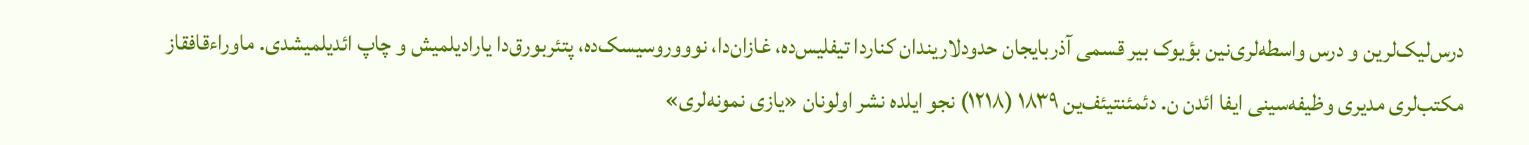درس‌لیک‌لرین و درس واسطه‌لری‌نین بؤیوک بیر قسمی آذربایجان حدودلاریندان کناردا تیفلیس‌ده، غازان‌دا، نوووروسیسک‌ده، پتئربورق‌دا یارادیلمیش و چاپ ائدیلمیشدی. ماوراءقافقاز مکتب‌لری مدیری وظیفه‌سینی ایفا ائدن ن. دئمئنتیئف‌ین ۱۸۳۹ (۱۲۱۸) نجو ایلده نشر اولونان «یازی نمونه‌لری»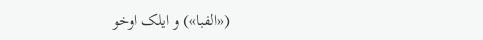(«الفبا») و ایلک اوخو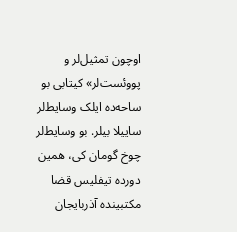اوچون تمثیل‌لر و پووئست‌لر» کیتابی بو ساحه‌ده ایلک وسایط‌لر ساییلا بیلر. بو وسایط‌لر چوخ گومان کی، همین دورده تیفلیس قضا مکتبینده آذربایجان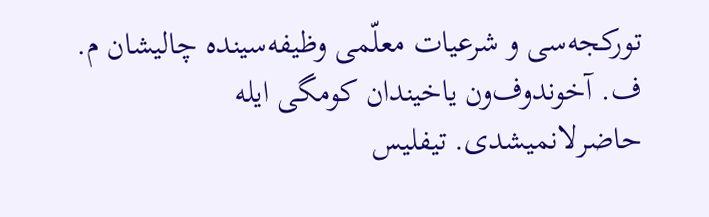تورکجه‌سی و شرعیات معلّمی وظیفه‌سینده چالیشان م. ف. آخوندوف‌ون یاخیندان کومگی ایله حاضرلانمیشدی. تیفلیس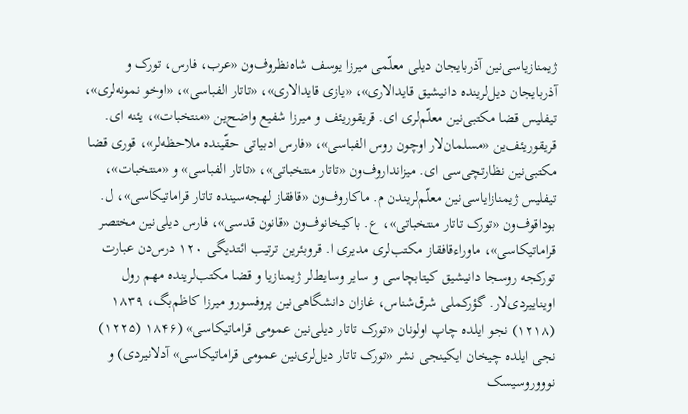ژیمنازیاسی‌نین آذربایجان دیلی معلّمی میرزا یوسف شاه‌نظروف‌ون «عرب، فارس، تورک و آذربایجان دیل‌لرینده دانیشیق قایدالاری»، «یازی قایدالاری»، «تاتار الفباسی»، «اوخو نمونه‌لری»، تیفلیس قضا مکتبی‌نین معلّم‌لری ای. قریقوریئف و میرزا شفیع واضح‌ین «منتخبات»، یئنه ای. قریقوریئف‌ین «مسلمان‌لار اوچون روس الفباسی»، «فارس ادبیاتی حقّینده ملاحظه‌لر»، قوری قضا مکتبی‌نین نظارتچی‌سی ای. میزانداروف‌ون «تاتار منتخباتی»، «تاتار الفباسی» و «منتخبات»، تیفلیس ژیمنازایاسی‌نین معلّم‌لریندن م. ماکاروف‌ون «قافقاز لهجه‌سینده تاتار قراماتیکاسی»، ل. بوداقوف‌ون «تورک تاتار منتخباتی»، ع. باکیخانوف‌ون «قانون قدسی»، فارس دیلی‌نین مختصر قراماتیکاسی»، ماوراءقافقاز مکتب‌لری مدیری ا. قروبئرین ترتیب ائتدیگی ۱۲۰ درس‌دن عبارت تورکجه روسجا دانیشیق کیتابچاسی و سایر وسایط‌لر ژیمنازیا و قضا مکتب‌لرینده مهم رول اویناییردی‌لار. گؤرکملی شرق‌شناس، غازان دانشگاهی‌نین پروفسورو میرزا کاظم‌بگ، ۱۸۳۹ (۱۲۱۸) نجو ایلده چاپ اولونان «تورک تاتار دیلی‌نین عمومی قراماتیکاسی» (۱۸۴۶ (۱۲۲۵) نجی ایلده چیخان ایکینجی نشر «تورک تاتار دیل‌لری‌نین عمومی قراماتیکاسی» آدلانیردی) و نوووروسیسک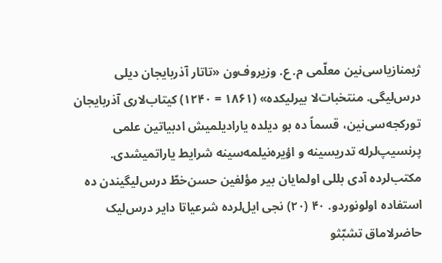ژیمنازیاسی‌نین معلّمی م. ع. وزیروف‌ون «تاتار آذربایجان دیلی درس‌لیگی. منتخبات‌لا بیرلیکده» (۱۸۶۱ = ۱۲۴۰) کیتاب‌لاری آذربایجان تورکجه‌سی‌نین، قسماً ده بو دیلده یارادیلمیش ادبیاتین علمی پرنسیپ‌لرله تدریسینه و اؤیره‌نیلمه‌سینه شرایط یاراتمیشدی. مکتب‌لرده آدی بللی اولمایان بیر مؤلفین حسن‌خطّ درس‌لیگیندن ده استفاده اولونوردو. ۴۰ (۲۰) نجی ایل‌لرده شرعیاتا دایر درس‌لیک حاضرلاماق تشبّثو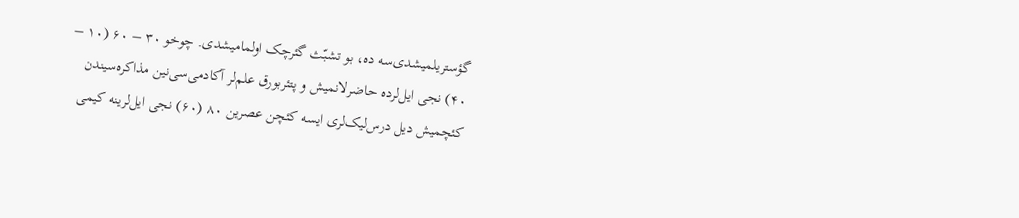گؤستریلمیشدی‌سه ده، بو تشبّث گئرچک اولمامیشدی. چوخو ۳۰ – ۶۰ (۱۰ – ۴۰) نجی ایل‌لرده حاضرلانمیش و پتئربورق علم‌لر آکادمی‌سی‌نین مذاکره‌سیندن کئچمیش دیل درس‌لیک‌لری ایسه کئچن عصرین ۸۰ (۶۰) نجی ایل‌لرینه کیمی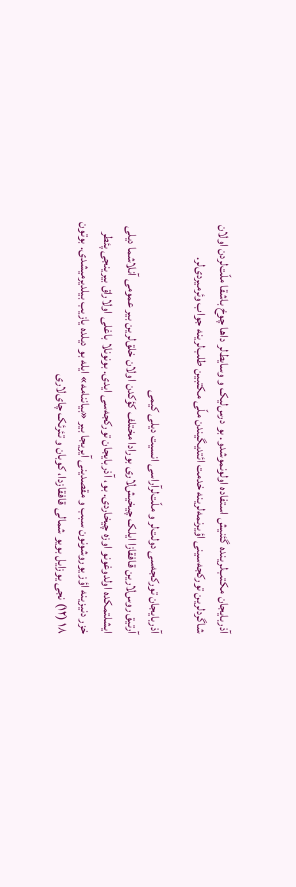آذربایجان مکتب‌لرینده گئنیش استفاده اولونموشدو. بو درس‌لیک و وسایط‌لر داها چوخ باشقا ملّت‌لردن اولان شاگردلرین تورکجه‌سینی اؤیرنمه‌لرینه خدمت ائتدیگیندن ملّی مکتبین طلب‌لرینه جواب وئرمیردی‌لر.

آذربایجان تورکجه‌سی دولت‌لر و ملّت‌لرآراسی انسیت دیلی کیمی
آرتیق روس‌لارین قافقازا ایلک چیخیش‌لاری بورادا مختلف کؤکدن اولان خلق‌لرین بیر عمومی آنلاشما دیلی ایشلتمکده اولدوغونو اوزه چیخاردی. بو، آذربایجان تورکجه‌سی ایدی. بونونلا باغلی اولاراق بیرینجی پئطر خزر دنیزینه اؤز یوروشونون سبب و مقصدینی آیریجا بیر «بیاننامه» ایله بو دیلده یازیب بیلدیرمیشدی. بوتون ۱۸ (۱۲) نجی یوزایل بویو شمالی قافقازدا، کوبان و تئرئک چای‌لاری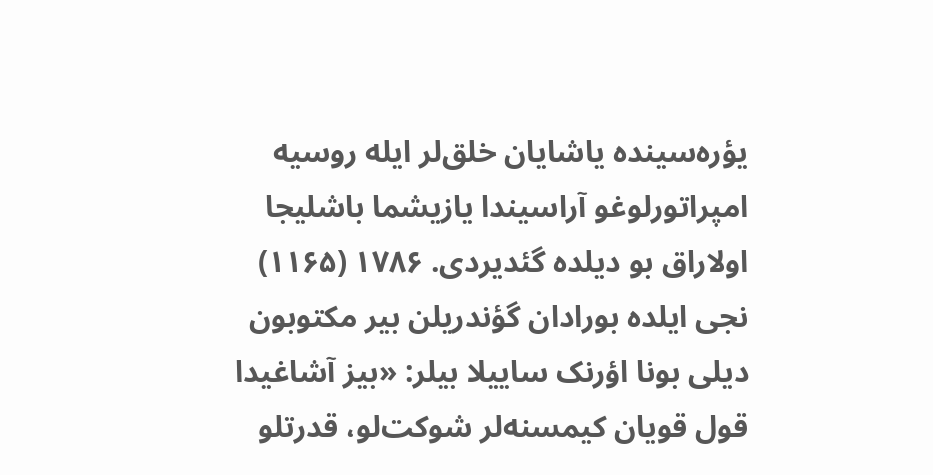یؤره‌سینده یاشایان خلق‌لر ایله روسیه امپراتورلوغو آراسیندا یازیشما باشلیجا اولاراق بو دیلده گئدیردی. ۱۷۸۶ (۱۱۶۵) نجی ایلده بورادان گؤندریلن بیر مکتوبون دیلی بونا اؤرنک ساییلا بیلر: «بیز آشاغیدا قول قویان کیمسنه‌لر شوکت‌لو، قدرتلو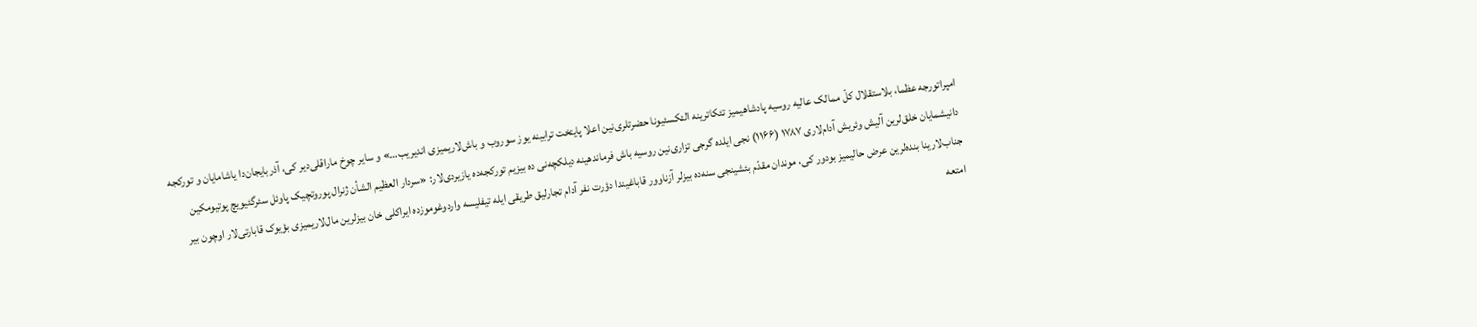امپراتورجه عظما، بلاستقلال کلّ ممالک عالیه روسیه پادشاهیمیز تئکاترینه الئکسئیونا حضرتلری‌نین اعلا پایتخت ترابینه یوز سوروب و باش‌لاریمیزی اندیریب…» و سایر چوخ ماراقلی‌دیر کی، آذربایجان‌دا یاشامایان و تورکجه دانیشمایان خلق‌لرین آلیش وئریش آدام‌لاری ۱۷۸۷ (۱۱۶۶) نجی ایلده گرجی تزاری‌نین روسیه باش فرماندهینه دیلکچه‌نی ده بیزیم تورکجه‌ده یازیردی‌لار: «سردار العظیم الشأن ژنرال پوروتچیک پاوئل سئرگئیویچ پوتیومکین جناب‌لارینا بنده‌لرین عرض حالیمیز بودور کی، موندان مقدّم بئشینجی سنه‌ده بیزلر آزناوور قاباغیندا دؤرت نفر آدام تجارلیق طریقی ایله تیفلیسه واردوغوموزده ایراکلی خان بیزلرین مال‌لاریمیزی بؤیوک قابارتی‌لار اوچون بیر امتعه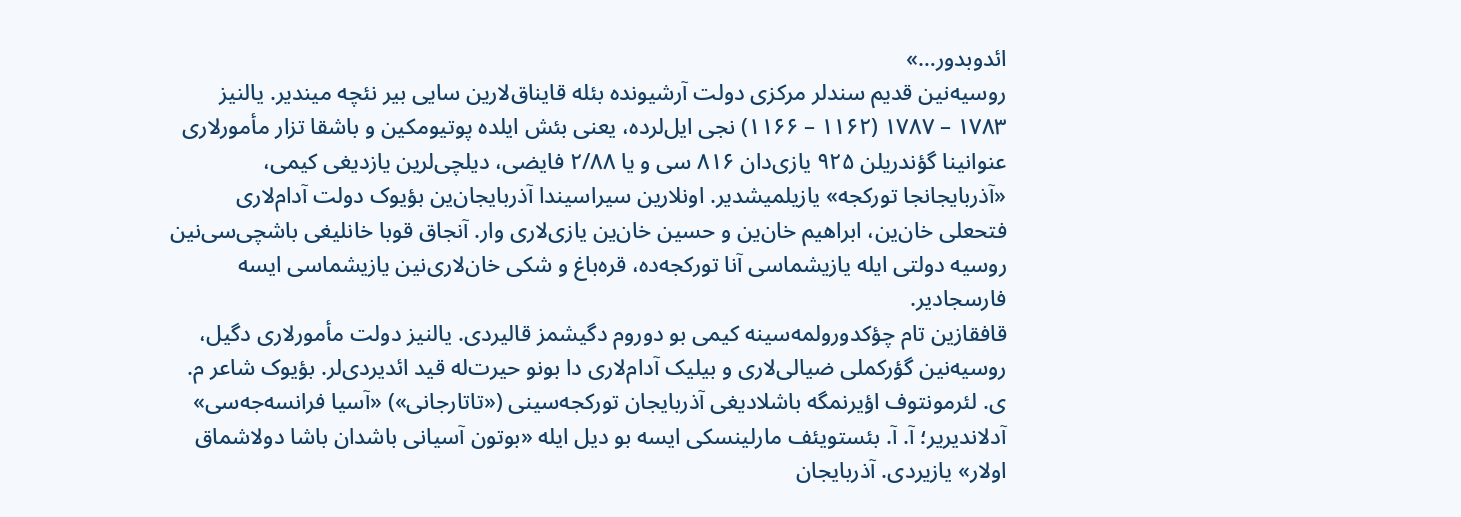ائدوبدور…»
روسیه‌نین قدیم سندلر مرکزی دولت آرشیونده بئله قایناق‌لارین سایی بیر نئچه میندیر. یالنیز ۱۷۸۳ – ۱۷۸۷ (۱۱۶۲ – ۱۱۶۶) نجی ایل‌لرده، یعنی بئش ایلده پوتیومکین و باشقا تزار مأمورلاری عنوانینا گؤندریلن ۹۲۵ یازی‌دان ۸۱۶ سی و یا ۲/۸۸ فایضی، دیلچی‌لرین یازدیغی کیمی، «آذربایجانجا تورکجه» یازیلمیشدیر. اونلارین سیراسیندا آذربایجان‌ین بؤیوک دولت آدام‌لاری فتحعلی خان‌ین، ابراهیم خان‌ین و حسین خان‌ین یازی‌لاری وار. آنجاق قوبا خانلیغی باشچی‌سی‌نین روسیه دولتی ایله یازیشماسی آنا تورکجه‌ده، قره‌باغ و شکی خان‌لاری‌نین یازیشماسی ایسه فارسجادیر.
قافقازین تام چؤکدورولمه‌سینه کیمی بو دوروم دگیشمز قالیردی. یالنیز دولت مأمورلاری دگیل، روسیه‌نین گؤرکملی ضیالی‌لاری و بیلیک آدام‌لاری دا بونو حیرت‌له قید ائدیردی‌لر. بؤیوک شاعر م. ی. لئرمونتوف اؤیرنمگه باشلادیغی آذربایجان تورکجه‌سینی («تاتارجانی») «آسیا فرانسه‌جه‌سی» آدلاندیریر؛ آ. آ. بئستویئف مارلینسکی ایسه بو دیل ایله «بوتون آسیانی باشدان باشا دولاشماق اولار» یازیردی. آذربایجان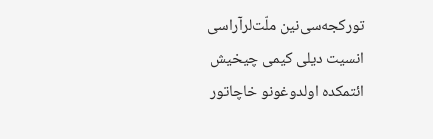تورکجه‌سی‌نین ملّت‌لرآراسی انسیت دیلی کیمی چیخیش ائتمکده اولدوغونو خاچاتور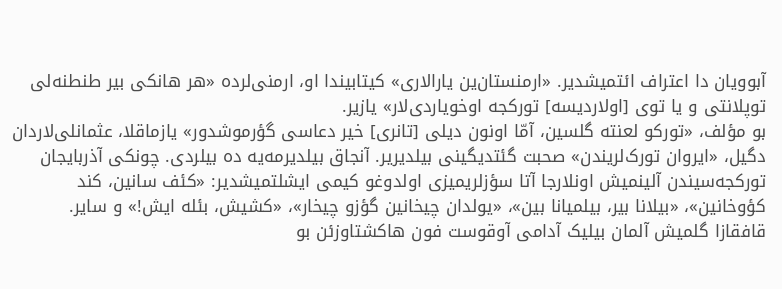آبوویان دا اعتراف ائتمیشدیر. «ارمنستان‌ین یارالاری» کیتابیندا او، ارمنی‌لرده «هر هانکی بیر طنطنه‌لی توپلانتی و یا توی [اولاردیسه] تورکجه اوخویاردی‌لار» یازیر.
بو مؤلف، «تورکو لعنته گلسین، آمّا اونون دیلی [تانری] خیر دعاسی گؤرموشدور» یازماقلا، عثمانلی‌لاردان دگیل، «ایروان تورک‌لریندن» صحبت گئتدیگینی بیلدیریر. آنجاق بیلدیرمه‌یه ده بیلردی. چونکی آذربایجان تورکجه‌سیندن آلینمیش اونلارجا آتا سؤزلریمیزی اولدوغو کیمی ایشلتمیشدیر: «کئف سانین، کند کؤوخانین»، «بیلانا بیر، بیلمیانا بین»، «یولدان چیخانین گؤزو چیخار»، «کشیش، بئله ایش!» و سایر.
قافقازا گلمیش آلمان بیلیک آدامی آوقوست فون هاکشتاوزئن بو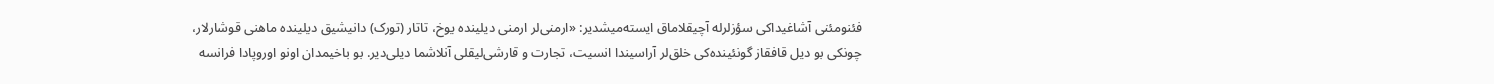فئنومئنی آشاغیداکی سؤزلرله آچیقلاماق ایسته‌میشدیر: «ارمنی‌لر ارمنی دیلینده یوخ، تاتار (تورک) دانیشیق دیلینده ماهنی قوشارلار، چونکی بو دیل قافقاز گونئینده‌کی خلق‌لر آراسیندا انسیت، تجارت و قارشی‌لیقلی آنلاشما دیلی‌دیر. بو باخیمدان اونو اوروپادا فرانسه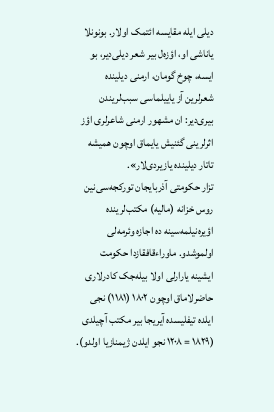دیلی ایله مقایسه ائتمک اولار. بونونلا یاناشی او، اؤزه‌ل بیر شعر دیلی‌دیر، بو ایسه، چوخ گومان، ارمنی دیلینده شعرلرین آز یاییلماسی سبب‌لریندن بیری‌دیر: ان مشهور ارمنی شاعرلری اؤز اثرلرینی گئنیش یایماق اوچون همیشه تاتار دیلینده یازیردی‌لار».
تزار حکومتی آذربایجان تورکجه‌سی‌نین روس خزانه (مالیه) مکتب‌لرینده اؤیره‌نیلمه‌سینه ده اجازه وئرمه‌لی اولموشدو. ماوراءقافقازدا حکومت ایشینه یارارلی اولا بیله‌جک کادرلاری حاضرلاماق اوچون ۱۸۰۲ (۱۱۸۱) نجی ایلده تیفلیسده آیریجا بیر مکتب آچیلدی (۱۸۲۹ = ۱۲۰۸ نجو ایلدن ژیمنازیا اولدو).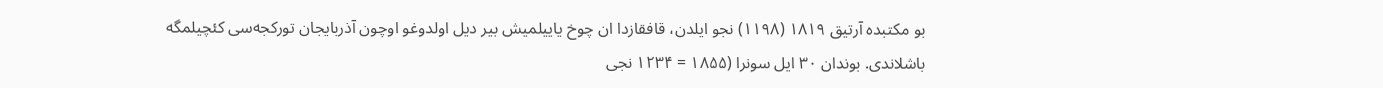بو مکتبده آرتیق ۱۸۱۹ (۱۱۹۸) نجو ایلدن، قافقازدا ان چوخ یاییلمیش بیر دیل اولدوغو اوچون آذربایجان تورکجه‌سی کئچیلمگه باشلاندی. بوندان ۳۰ ایل سونرا (۱۸۵۵ = ۱۲۳۴ نجی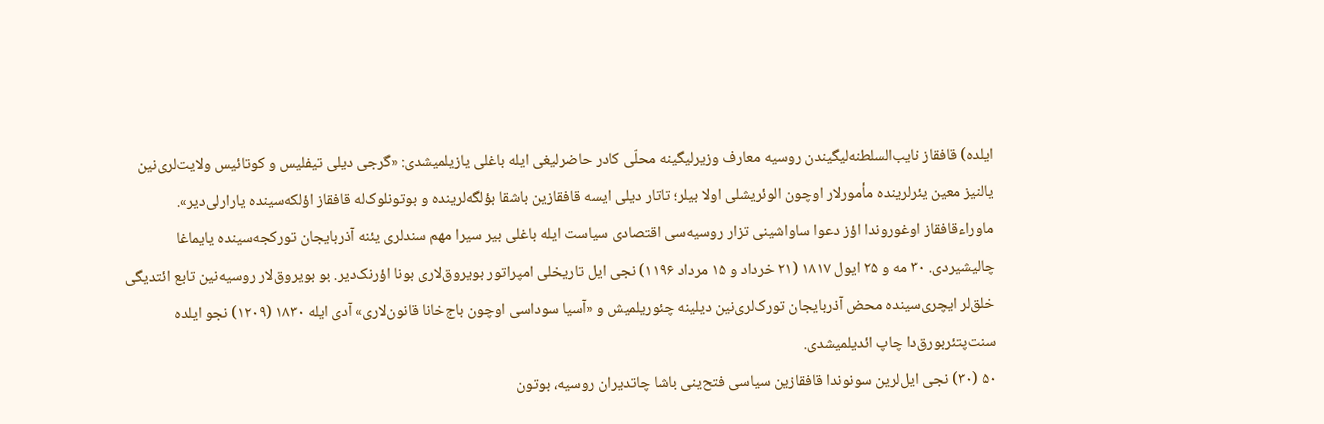ایلده) قافقاز نایب‌السلطنه‌لیگیندن روسیه معارف وزیرلیگینه محلّی کادر حاضرلیغی ایله باغلی یازیلمیشدی: «گرجی دیلی تیفلیس و کوتائیس ولایت‌لری‌نین یالنیز معین یئرلرینده مأمورلار اوچون الوئریشلی اولا بیلر؛ تاتار دیلی ایسه قافقازین باشقا بؤلگه‌لرینده و بوتونلوک‌له قافقاز اؤلکه‌سینده یارارلی‌دیر».
ماوراءقافقاز اوغوروندا اؤز دعوا ساواشینی تزار روسیه‌سی اقتصادی سیاست ایله باغلی بیر سیرا مهم سندلری یئنه آذربایجان تورکجه‌سینده یایماغا چالیشیردی. ۳۰ مه و ۲۵ ایول ۱۸۱۷ (۲۱ خرداد و ۱۵ مرداد ۱۱۹۶) نجی ایل تاریخلی امپراتور بویروق‌لاری بونا اؤرنک‌دیر. بو بویروق‌لار روسیه‌نین تابع ائتدیگی خلق‌لر ایچری‌سینده محض آذربایجان تورک‌لری‌نین دیلینه چئوریلمیش و «آسیا سوداسی اوچون باج‌خانا قانون‌لاری» آدی ایله ۱۸۳۰ (۱۲۰۹) نجو ایلده سنت‌پتئربورق‌دا چاپ ائدیلمیشدی.
۵۰ (۳۰) نجی ایل‌لرین سونوندا قافقازین سیاسی فتح‌ینی باشا چاتدیران روسیه، بوتون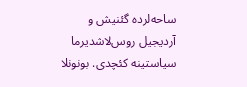ساحه‌لرده گئنیش و آردیجیل روس‌لاشدیرما سیاستینه کئچدی. بونونلا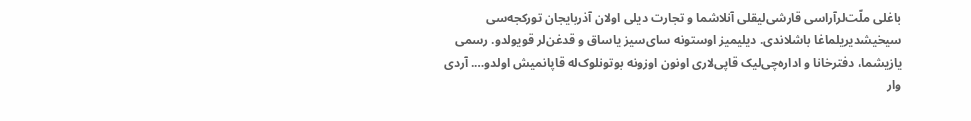باغلی ملّت‌لرآراسی قارشی‌لیقلی آنلاشما و تجارت دیلی اولان آذربایجان تورکجه‌سی سیخیشدیریلماغا باشلاندی. دیلیمیز اوستونه سای‌سیز یاساق و قدغن‌لر قویولدو. رسمی یازیشما، دفترخانا و اداره‌چی‌لیک قاپی‌لاری اونون اوزونه بوتونلوک‌له قاپانمیش اولدو…. آردی وار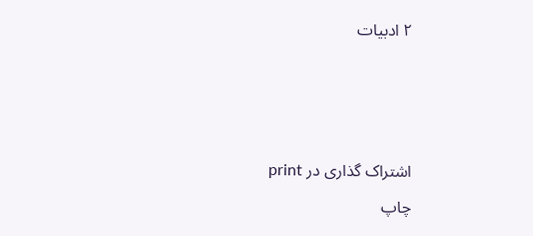۲ ادبیات



اشتراک گذاری در print
چاپ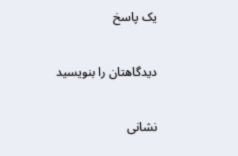یک پاسخ

دیدگاهتان را بنویسید

نشانی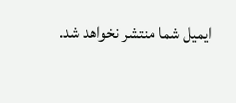ایمیل شما منتشر نخواهد شد.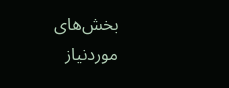بخش‌های موردنیاز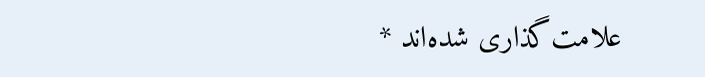علامت‌گذاری شده‌اند *